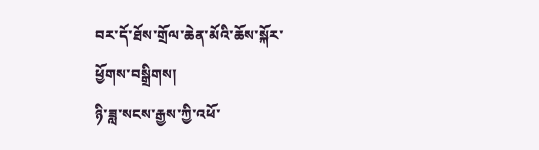བར་དོ་ཐོས་གྲོལ་ཆེན་མོའི་ཆོས་སྐོར་ཕྱོགས་བསྒྲིགས།
ཉི་ཟླ་སངས་རྒྱས་ཀྱི་འཕོ་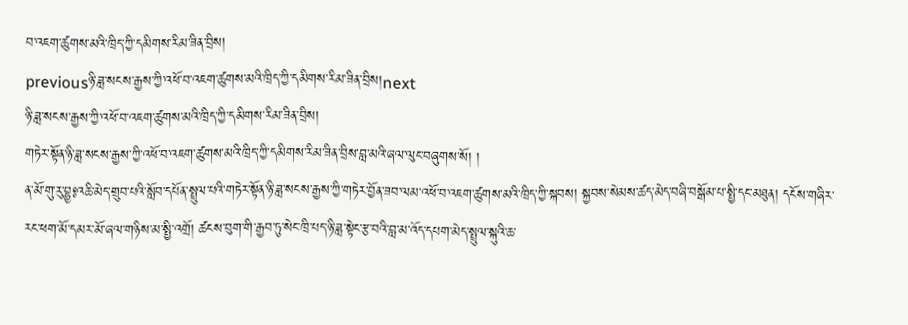བ་འཇག་ཚུགས་མའི་ཁྲིད་ཀྱི་དམིགས་རིམ་ཟིན་བྲིས།
previousཉི་ཟླ་སངས་རྒྱས་ཀྱི་འཕོ་བ་འཇག་ཚུགས་མའི་ཁྲིད་ཀྱི་དམིགས་རིམ་ཟིན་བྲིས།next
ཉི་ཟླ་སངས་རྒྱས་ཀྱི་འཕོ་བ་འཇག་ཚུགས་མའི་ཁྲིད་ཀྱི་དམིགས་རིམ་ཟིན་བྲིས།
གཏེར་སྟོན་ཉི་ཟླ་སངས་རྒྱས་ཀྱི་འཕོ་བ་འཇག་ཚུགས་མའི་ཁྲིད་ཀྱི་དམིགས་རིམ་ཟིན་བྲིས་བླ་མའི་ཞལ་ལུང་བཞུགས་སོ། །
ན་མོ་གུ་རུ་བྷྱ༔འཆི་མེད་གྲུབ་པའི་སློབ་དཔོན་སྤྲུལ་པའི་གཏེར་སྟོན་ཉི་ཟླ་སངས་རྒྱས་ཀྱི་གཏེར་བྱོན་ཟབ་ལམ་འཕོ་བ་འཇག་ཚུགས་མའི་ཁྲིད་ཀྱི་སྐབས། སྐྱབས་སེམས་ཚད་མེད་བཞི་བསྒོམ་པ་སྤྱི་དང་མཐུན། དངོས་གཞིར་རང་ཕག་མོ་དམར་མོ་ཞལ་གཉིས་མ་སྤྱི་འགྲོ། ཚངས་བུག་གི་རྒྱབ་ཏུ་སེང་ཁྲི་པད་ཉི་ཟླ་སྟེང་རྩ་བའི་བླ་མ་འོད་དཔག་མེད་སྤྲུལ་སྐུའི་ཆ་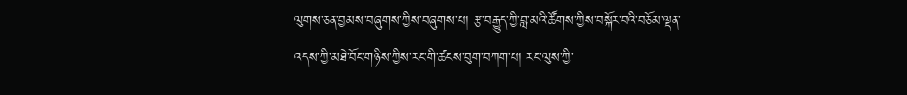ལུགས་ཅན་བྱམས་བཞུགས་ཀྱིས་བཞུགས་པ། རྩ་བརྒྱུད་ཀྱི་བླ་མའི་ཚོགས་ཀྱིས་བསྐོར་བའི་བཅོམ་ལྡན་འདས་ཀྱི་མཐེ་བོང་གཉིས་ཀྱིས་རང་གི་ཚངས་བུག་བཀག་པ། རང་ལུས་ཀྱི་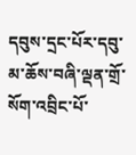དབུས་དྲང་པོར་དབུ་མ་ཆོས་བཞི་ལྡན་གྲོ་སོག་འབྲིང་པོ་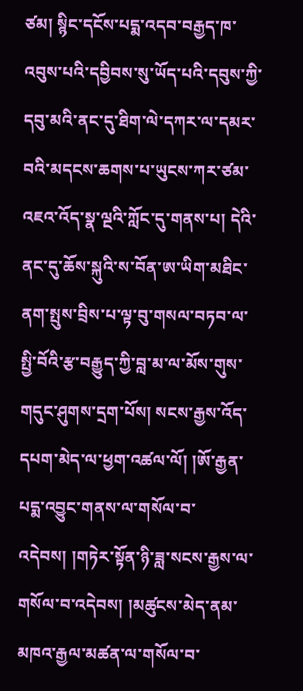ཙམ། སྙིང་དངོས་པདྨ་འདབ་བརྒྱད་ཁ་འབུས་པའི་དབྱིབས་སུ་ཡོད་པའི་དབུས་ཀྱི་དབུ་མའི་ནང་དུ་ཐིག་ལེ་དཀར་ལ་དམར་བའི་མདངས་ཆགས་པ་ཡུངས་ཀར་ཙམ་འཇའ་འོད་སྣ་ལྔའི་ཀློང་དུ་གནས་པ། དེའི་ནང་དུ་ཆོས་སྐུའི་ས་བོན་ཨ་ཡིག་མཐིང་ནག་སྤུས་བྲིས་པ་ལྟ་བུ་གསལ་བཏབ་ལ་སྤྱི་བོའི་རྩ་བརྒྱུད་ཀྱི་བླ་མ་ལ་མོས་གུས་གདུང་ཤུགས་དྲག་པོས། སངས་རྒྱས་འོད་དཔག་མེད་ལ་ཕྱག་འཚལ་ལོ། །ཨོ་རྒྱན་པདྨ་འབྱུང་གནས་ལ་གསོལ་བ་འདེབས། །གཏེར་སྟོན་ཉི་ཟླ་སངས་རྒྱས་ལ་གསོལ་བ་འདེབས། །མཚུངས་མེད་ནམ་མཁའ་རྒྱལ་མཚན་ལ་གསོལ་བ་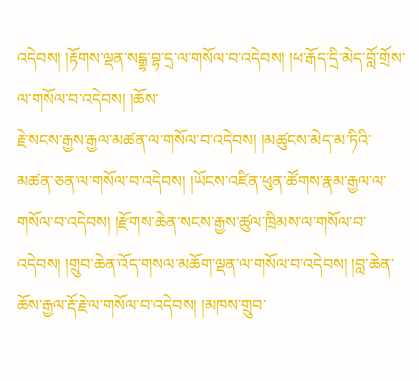འདེབས། །རྟོགས་ལྡན་སངྒྷ་བྷ་དྲ་ལ་གསོལ་བ་འདེབས། །ཕ་རྒོད་དྲི་མེད་བློ་གྲོས་ལ་གསོལ་བ་འདེབས། །ཆོས་
རྗེ་སངས་རྒྱས་རྒྱལ་མཚན་ལ་གསོལ་བ་འདེབས། །མཚུངས་མེད་མ་ཏིའི་མཚན་ཅན་ལ་གསོལ་བ་འདེབས། །ཡོངས་འཛིན་ཕུན་ཚོགས་རྣམ་རྒྱལ་ལ་གསོལ་བ་འདེབས། །རྫོགས་ཆེན་སངས་རྒྱས་ཚུལ་ཁྲིམས་ལ་གསོལ་བ་འདེབས། །གྲུབ་ཆེན་འོད་གསལ་མཆོག་ལྡན་ལ་གསོལ་བ་འདེབས། །བླ་ཆེན་ཆོས་རྒྱལ་རྡོ་རྗེ་ལ་གསོལ་བ་འདེབས། །མཁས་གྲུབ་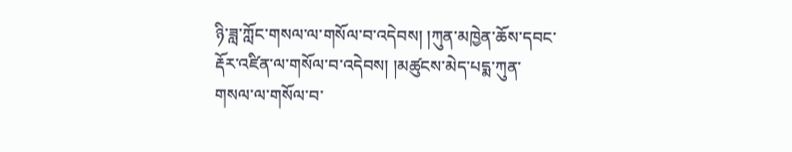ཉི་ཟླ་ཀློང་གསལ་ལ་གསོལ་བ་འདེབས། །ཀུན་མཁྱེན་ཆོས་དབང་རྡོར་འཛིན་ལ་གསོལ་བ་འདེབས། །མཚུངས་མེད་པདྨ་ཀུན་གསལ་ལ་གསོལ་བ་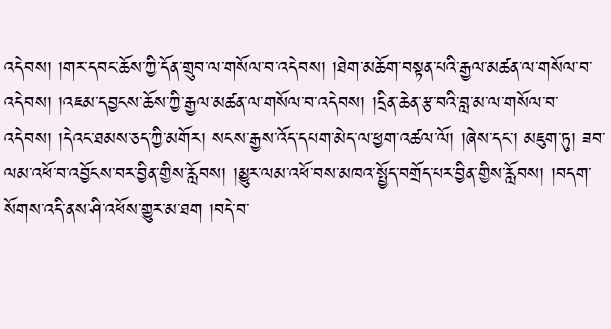འདེབས། །གར་དབང་ཆོས་ཀྱི་དོན་གྲུབ་ལ་གསོལ་བ་འདེབས། །ཐེག་མཆོག་བསྟན་པའི་རྒྱལ་མཚན་ལ་གསོལ་བ་འདེབས། །འཇམ་དབྱངས་ཆོས་ཀྱི་རྒྱལ་མཚན་ལ་གསོལ་བ་འདེབས། །དྲིན་ཆེན་རྩ་བའི་བླ་མ་ལ་གསོལ་བ་འདེབས། །དེའང་ཐམས་ཅད་ཀྱི་མགོར། སངས་རྒྱས་འོད་དཔག་མེད་ལ་ཕྱག་འཚལ་ལོ། །ཞེས་དང་། མཇུག་ཏུ། ཟབ་ལམ་འཕོ་བ་འབྱོངས་བར་བྱིན་གྱིས་རློབས། །མྱུར་ལམ་འཕོ་བས་མཁའ་སྤྱོད་བགྲོད་པར་བྱིན་གྱིས་རློབས། །བདག་སོགས་འདི་ནས་ཤི་འཕོས་གྱུར་མ་ཐག །བདེ་བ་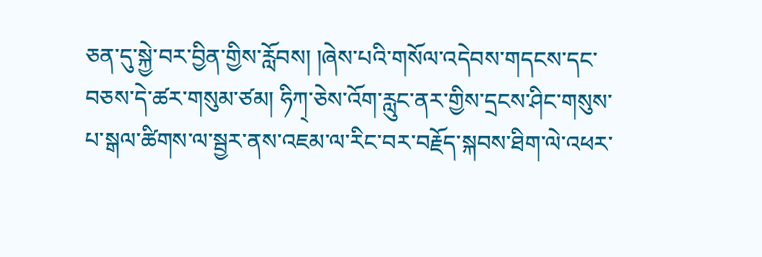ཅན་དུ་སྐྱེ་བར་བྱིན་གྱིས་རློབས། །ཞེས་པའི་གསོལ་འདེབས་གདངས་དང་བཅས་དེ་ཚར་གསུམ་ཙམ། ཧིཀ྄་ཅེས་འོག་རླུང་ནར་གྱིས་དྲངས་ཤིང་གསུས་པ་སྒལ་ཚིགས་ལ་སྦྱར་ནས་འཇམ་ལ་རིང་བར་བརྗོད་སྐབས་ཐིག་ལེ་འཕར་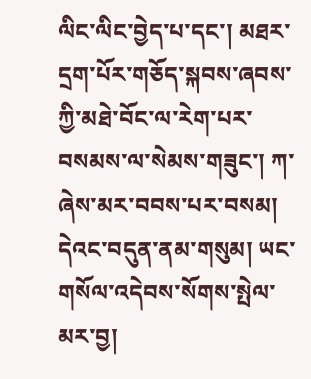ལིང་ལིང་བྱེད་པ་དང་། མཐར་དྲག་པོར་གཅོད་སྐབས་ཞབས་ཀྱི་མཐེ་བོང་ལ་རེག་པར་བསམས་ལ་སེམས་གཟུང་། ཀ་ཞེས་མར་བབས་པར་བསམ། དེའང་བདུན་ནམ་གསུམ། ཡང་གསོལ་འདེབས་སོགས་སྤེལ་མར་བྱ།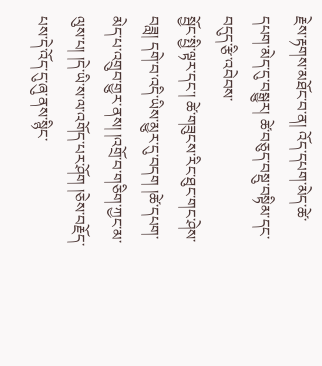རྗེས་རྟགས་མཐོང་བ་ན། འོད་དཔག་མེད་ཚེ་དཔག་མེད་དུ་བསྒྱུར། ཚེ་བཅུད་བསྡུ་བསྟིམ་དང་བདུད་རྩི་འབེབས་
སྦྱོང་སྤྱི་ལྟར་དང་། ཚེ་གཟུངས་རིང་ཐུང་གང་ཤེས་བཟླ། དགེ་བ་འདི་ཡིས་མྱུར་དུ་བདག །ཚེ་དཔག་མེད་པ་འགྲུབ་གྱུར་ནས། །འགྲོ་བ་གཅིག་ཀྱང་མ་ལུས་པ། །དེ་ཡི་ས་ལ་འགོད་པར་ཤོག །ཅེས་བརྗོད་པས་དེ་འོད་དུ་ཞུ་ནས་སྙིང་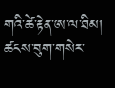གའི་ཚེ་རྟེན་ཨ་ལ་ཐིམ། ཚངས་བུག་གསེར་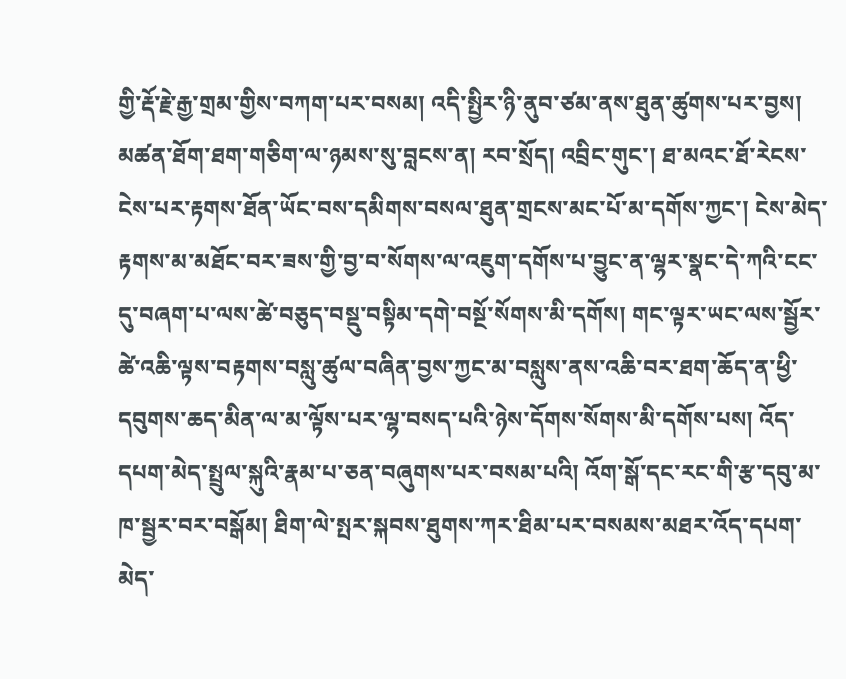གྱི་རྡོ་རྗེ་རྒྱ་གྲམ་གྱིས་བཀག་པར་བསམ། འདི་སྤྱིར་ཉི་ནུབ་ཙམ་ནས་ཐུན་ཚུགས་པར་བྱས། མཚན་ཐོག་ཐག་གཅིག་ལ་ཉམས་སུ་བླངས་ན། རབ་སྲོད། འབྲིང་གུང་། ཐ་མའང་ཐོ་རེངས་ངེས་པར་རྟགས་ཐོན་ཡོང་བས་དམིགས་བསལ་ཐུན་གྲངས་མང་པོ་མ་དགོས་ཀྱང་། ངེས་མེད་རྟགས་མ་མཐོང་བར་ཟས་གྱི་བྱ་བ་སོགས་ལ་འཇུག་དགོས་པ་བྱུང་ན་ལྷར་སྣང་དེ་ཀའི་ངང་དུ་བཞག་པ་ལས་ཚེ་བཅུད་བསྡུ་བསྟིམ་དགེ་བསྔོ་སོགས་མི་དགོས། གང་ལྟར་ཡང་ལས་སྦྱོར་ཚེ་འཆི་ལྟས་བརྟགས་བསླུ་ཚུལ་བཞིན་བྱས་ཀྱང་མ་བསླུས་ནས་འཆི་བར་ཐག་ཆོད་ན་ཕྱི་དབུགས་ཆད་མིན་ལ་མ་ལྟོས་པར་ལྷ་བསད་པའི་ཉེས་དོགས་སོགས་མི་དགོས་པས། འོད་དཔག་མེད་སྤྲུལ་སྐུའི་རྣམ་པ་ཅན་བཞུགས་པར་བསམ་པའི། འོག་སྒོ་དང་རང་གི་རྩ་དབུ་མ་ཁ་སྦྱར་བར་བསྒོམ། ཐིག་ལེ་སྤར་སྐབས་ཐུགས་ཀར་ཐིམ་པར་བསམས་མཐར་འོད་དཔག་མེད་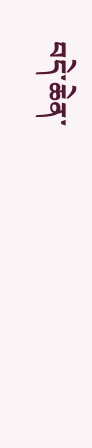བདེ་ཆེན་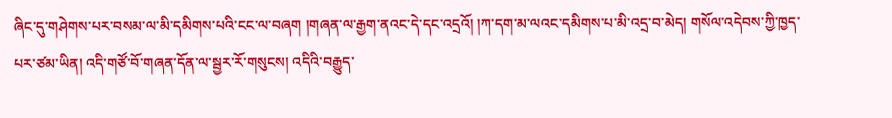ཞིང་དུ་གཤེགས་པར་བསམ་ལ་མི་དམིགས་པའི་ངང་ལ་བཞག །གཞན་ལ་རྒྱག་ནའང་དེ་དང་འདྲའོ། །ཀ་དག་མ་ལའང་དམིགས་པ་མི་འདྲ་བ་མེད། གསོལ་འདེབས་ཀྱི་ཁྱད་པར་ཙམ་ཡིན། འདི་གཙོ་བོ་གཞན་དོན་ལ་སྦྱར་རོ་གསུངས། འདིའི་བརྒྱུད་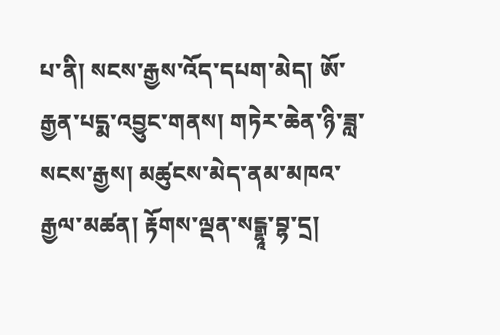པ་ནི། སངས་རྒྱས་འོད་དཔག་མེད། ཨོ་རྒྱན་པདྨ་འབྱུང་གནས། གཏེར་ཆེན་ཉི་ཟླ་སངས་རྒྱས། མཚུངས་མེད་ནམ་མཁའ་རྒྱལ་མཚན། རྟོགས་ལྡན་སངྒྷཱ་བྷ་དྲ།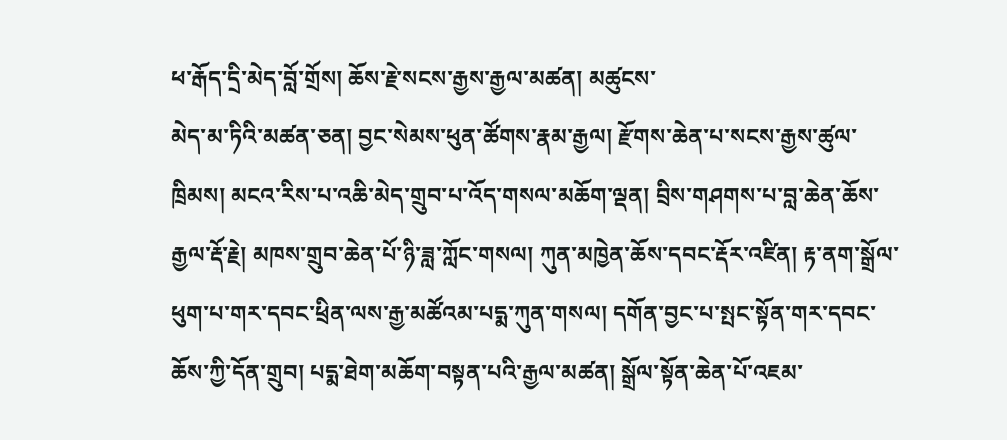ཕ་རྒོད་དྲི་མེད་བློ་གྲོས། ཆོས་རྗེ་སངས་རྒྱས་རྒྱལ་མཚན། མཚུངས་
མེད་མ་ཏིའི་མཚན་ཅན། བྱང་སེམས་ཕུན་ཚོགས་རྣམ་རྒྱལ། རྫོགས་ཆེན་པ་སངས་རྒྱས་ཚུལ་ཁྲིམས། མངའ་རིས་པ་འཆི་མེད་གྲུབ་པ་འོད་གསལ་མཆོག་ལྡན། བྲིས་གཤགས་པ་བླ་ཆེན་ཆོས་རྒྱལ་རྡོ་རྗེ། མཁས་གྲུབ་ཆེན་པོ་ཉི་ཟླ་ཀློང་གསལ། ཀུན་མཁྱེན་ཆོས་དབང་རྡོར་འཛིན། རྟ་ནག་སྒྲོལ་ཕུག་པ་གར་དབང་ཕྲིན་ལས་རྒྱ་མཚོའམ་པདྨ་ཀུན་གསལ། དགོན་བྱང་པ་སྤང་སྟོན་གར་དབང་ཆོས་ཀྱི་དོན་གྲུབ། པདྨ་ཐེག་མཆོག་བསྟན་པའི་རྒྱལ་མཚན། སྒྲོལ་སྟོན་ཆེན་པོ་འཇམ་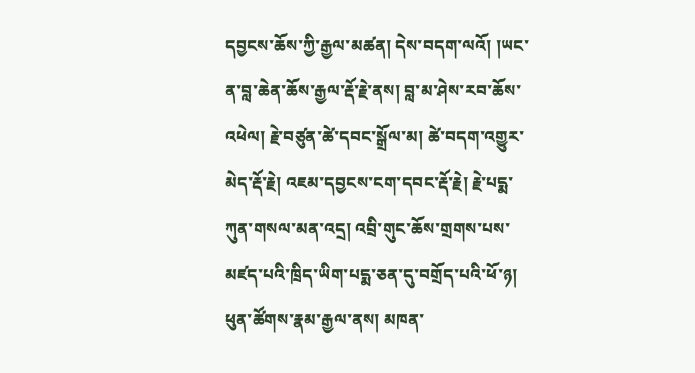དབྱངས་ཆོས་ཀྱི་རྒྱལ་མཚན། དེས་བདག་ལའོ། །ཡང་ན་བླ་ཆེན་ཆོས་རྒྱལ་རྡོ་རྗེ་ནས། བླ་མ་ཤེས་རབ་ཆོས་འཕེལ། རྗེ་བཙུན་ཚེ་དབང་སྒྲོལ་མ། ཚེ་བདག་འགྱུར་མེད་རྡོ་རྗེ། འཇམ་དབྱངས་ངག་དབང་རྡོ་རྗེ། རྗེ་པདྨ་ཀུན་གསལ་མན་འདྲ། འབྲི་གུང་ཆོས་གྲགས་པས་མཛད་པའི་ཁྲིད་ཡིག་པདྨ་ཅན་དུ་བགྲོད་པའི་ཕོ་ཉ། ཕུན་ཚོགས་རྣམ་རྒྱལ་ནས། མཁན་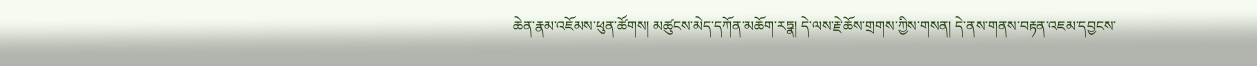ཆེན་རྣམ་འཇོམས་ཕུན་ཚོགས། མཚུངས་མེད་དཀོན་མཆོག་རཏྣ། དེ་ལས་རྗེ་ཆོས་གྲགས་ཀྱིས་གསན། དེ་ནས་གནས་བརྟན་འཇམ་དབྱངས་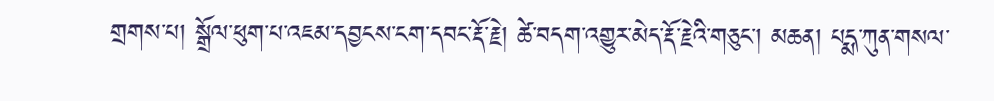གྲགས་པ། སྒྲོལ་ཕུག་པ་འཇམ་དབྱངས་ངག་དབང་རྡོ་རྗེ། ཚེ་བདག་འགྱུར་མེད་རྡོ་རྗེའི་གཅུང་། མཆན། པདྨ་ཀུན་གསལ་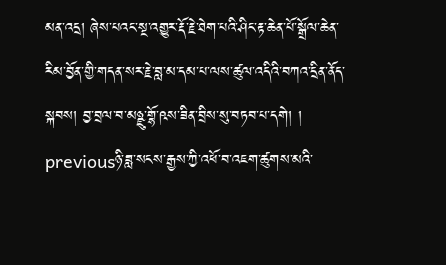མན་འདྲ། ཞེས་པའང་སྔ་འགྱུར་རྡོ་རྗེ་ཐེག་པའི་ཤིང་རྟ་ཆེན་པོ་སྒྲོལ་ཆེན་རིམ་བྱོན་གྱི་གདན་སར་རྗེ་བླ་མ་དམ་པ་ལས་ཚུལ་འདིའི་བཀའ་དྲིན་ནོད་སྐབས། བྱ་བྲལ་བ་མཉྫུ་གྷོ་ཥས་ཟིན་བྲིས་སུ་བཏབ་པ་དགེ། །
previousཉི་ཟླ་སངས་རྒྱས་ཀྱི་འཕོ་བ་འཇག་ཚུགས་མའི་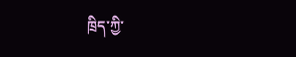ཁྲིད་ཀྱི་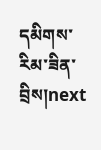དམིགས་རིམ་ཟིན་བྲིས།next